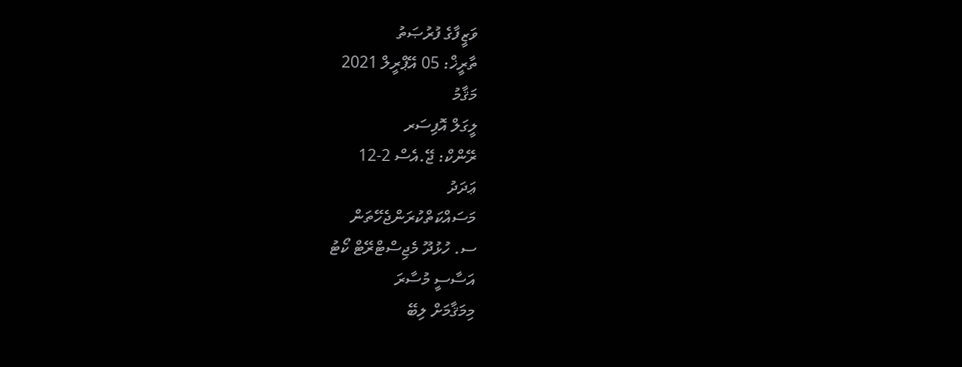ވަޒީފާގެ ފުރުޞަތު
ތާރީޚް: 05 އޭޕްރީލް 2021
މަޤާމު
ލީގަލް އޮފިސަރ
ރޭންކް: ޖޭ.އެސް 2-12
ޢަދަދު
މަސައްކަތްކުރަންޖެހޭތަން
ސ. ހުޅުދޫ މެޖިސްޓްރޭޓް ކޯޓު
އަސާސީ މުސާރަ
މިމަޤާމަށް ލިބޭ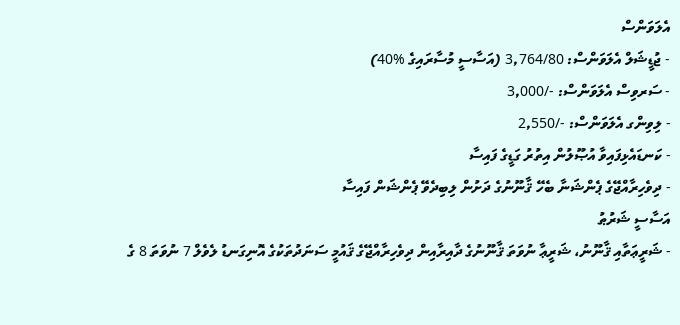އެލަވަންސް
- ޖުޑީޝަލް އެލަވަންސް: 3,764/80 (އަސާސީ މުސާރައިގެ %40)
- ސަރވިސް އެލަވަންސް: -/3,000
- ލިވިންގ އެލަވަންސް: -/2,550
- ކަނޑައެޅިފައިވާ އުޞޫލުން އިތުރު ގަޑީގެ ފައިސާ
- ދިވެހިރާއްޖޭގެ ޕެންޝަނާ ބެހޭ ޤާނޫނުގެ ދަށުން ލިބިދެވޭ ޕެންޝަން ފައިސާ
އަސާސީ ޝަރުޠު
- ޝަރީޢަތާއި ޤާނޫނު، ޝަރީޢާ ނުވަތަ ޤާނޫނުގެ ދާއިރާއިން ދިވެހިރާއްޖޭގެ ޤައުމީ ސަނަދުތަކުގެ އޮނިގަނޑު ލެވެލް 7 ނުވަތަ 8 ގެ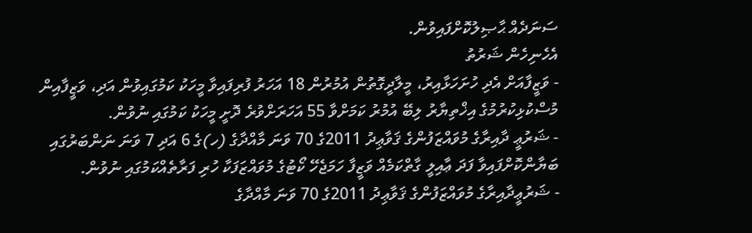ސަނަދެއް ޙާޞިލުކޮށްފައިވުން.
އެހެނިހެން ޝަރުތު
- ވަޒީފާއަށް އެދި ހުށަހަޅާއިރު، މީލާދީގޮތުން އުމުރުން 18 އަހަރު ފުރިފައިވާ މީހަކު ކަމުގައިވުން އަދި، ވަޒީފާއިން މުސްކުޅިކުރުމުގެ އިޚްތިޔާރު ލިބޭ އުމުރު ކަމަށްވާ 55 އަހަރަށްވުރެ ދޮށީ މީހަކު ކަމުގައި ނުވުން.
- ޝަރުޢީ ދާއިރާގެ މުވައްޒަފުންގެ ޤަވާޢިދު 2011ގެ 70 ވަނަ މާއްދާގެ (ހ)ގެ 6 އަދި 7 ވަނަ ނަންބަރުގައި ބަޔާންކޮށްފައިވާ ފަދަ ޢާއިލީ ގާތްކަމެއް ވަޒީފާ ހަމަޖެހޭ ކޯޓުގެ މުވައްޒަފަކާ ހުރި ފަރާތެއްކަމުގައި ނުވުން.
- ޝަރުޢީދާއިރާގެ މުވައްޒަފުންގެ ޤަވާޢިދު 2011ގެ 70 ވަނަ މާއްދާގެ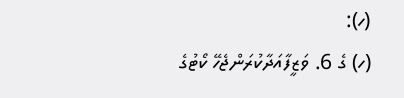(ހ):
(ހ) ގެ 6. ވަޒީފާއަދާކުރަންޖެހޭ ކޯޓުގެ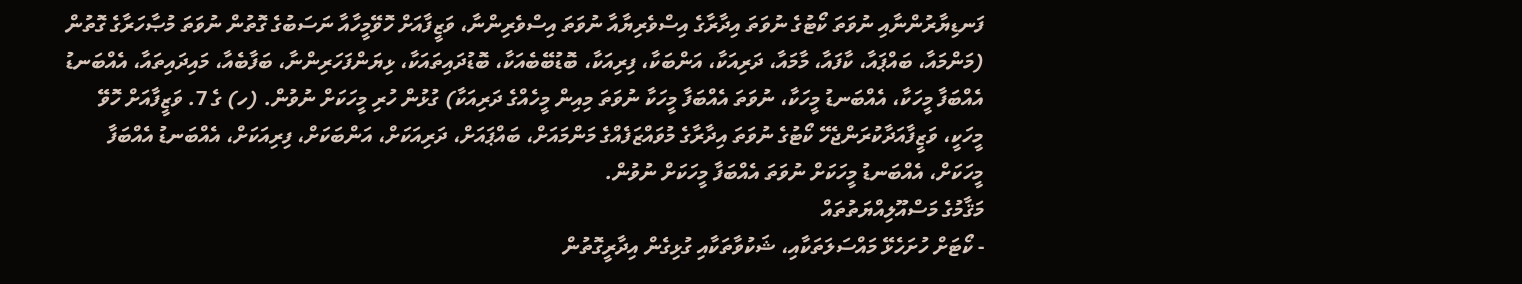ފަނޑިޔާރުންނާއި ނުވަތަ ކޯޓުގެ ނުވަތަ އިދާރާގެ އިސްވެރިޔާއާ ނުވަތަ އިސްވެރިންނާ، ވަޒީފާއަށް ހޮވޭމީހާއާ ނަސަބުގެ ގޮތުން ނުވަތަ މުޞާހަރާގެ ގޮތުން (މަންމައާ، ބައްޕައާ، ކާފައާ، މާމައާ، ދަރިއަކާ، އަންބަކާ، ފިރިއަކާ، ބޮޑުބޭބެއަކާ، ބޮޑުދައިތައަކާ، ޅިޔަންފަހަރިންނާ، ބަފާބެއާ، މައިދައިތައާ، އެއްބަނޑު އެއްބަފާ މީހަކާ، އެއްބަނޑު މީހަކާ، ނުވަތަ އެއްބަފާ މީހަކާ ނުވަތަ މިއިން މީހެއްގެ ދަރިއަކާ) ގުޅުން ހުރި މީހަކަށް ނުވުން. (ހ) ގެ 7. ވަޒީފާއަށް ހޮވޭ މީހަކީ، ވަޒީފާއަދާކުރަންޖެހޭ ކޯޓުގެ ނުވަތަ އިދާރާގެ މުވައްޒަފެއްގެ މަންމައަށް، ބައްޕައަށް، ދަރިއަކަށް، އަންބަކަށް، ފިރިއަކަށް، އެއްބަނޑު އެއްބަފާ މީހަކަށް، އެއްބަނޑު މީހަކަށް ނުވަތަ އެއްބަފާ މީހަކަށް ނުވުން.
މަޤާމުގެ މަސްއޫލިއްޔަތުތައް
- ކޯޓަށް ހުށަހެޅޭ މައްސަލަތަކާއި، ޝަކުވާތަކާއި ގުޅިގެން އިދާރީގޮތުން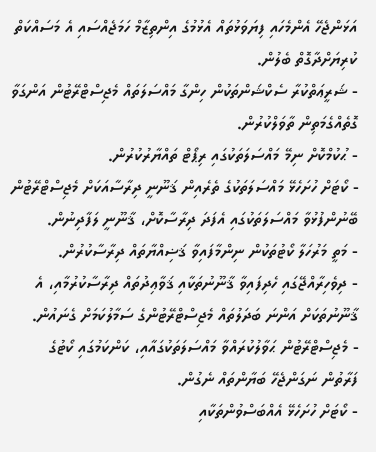އަޅަންޖެހޭ އެންމެހައި ފިޔަވަޅުތައް އެޅުމުގެ އިންތިޒާމް ހަމަޖެއްސައި އެ މަސައްކަތް ކުރިޔަށްދާގޮތް ބެލުން.
- ޝަރީޢަތްކުރާ ސެކްޝަންތަކުން ހިންގާ މައްސަލަތައް މެޖިސްޓްރޭޓުން އަންގަވާ ގޮތެއްގެމަތިން ތާވަލްކުރުން.
- ޙުކުމްކޮށް ނިމޭ މައްސަލަތަކުގައި ރިޕޯޓް ތައްޔާރުކުރުން.
- ކޯޓަށް ހުށަހެޅޭ މައްސަލަތަކުގެ ތެރެއިން ޤަނޫނީ ދިރާސާއަކަށް މެޖިސްޓްރޭޓުން ބޭނުންފުޅުވާ މައްސަލަތަކުގައި އެފަދަ ދިރާސާކޮށް، ޤާނޫނީ ލަފާދިނުން.
- މަތީ މަރުހަލާ ކޯޓުތަކުން ނިންމާފައިވާ ޤަޟިއްޔާތައް ދިރާސާކުރުން.
- ދިވެހިރާއްޖޭގައި ހެދިފައިވާ ޤާނޫނުތަކާއި ޤަވާޢިދުތައް ދިރާސާކުރުމާއި، އެ ޤާނޫނުތަކަށް އަންނަ ބަދަލުތައް މެޖިސްޓްރޭޓުންގެ ސަމާލުކަމަށް ގެނައުން.
- މެޖިސްޓްރޭޓުން ޙަވާލުކުރައްވާ މައްސަލަތަކުގައާއި، ކަންކަމުގައި ކޯޓުގެ ފަރާތުން ނަގަންޖެހޭ ބަޔާންތައް ނެގުން.
- ކޯޓަށް ހުށަހެޅޭ އެއްބަސްވުންތަކާއި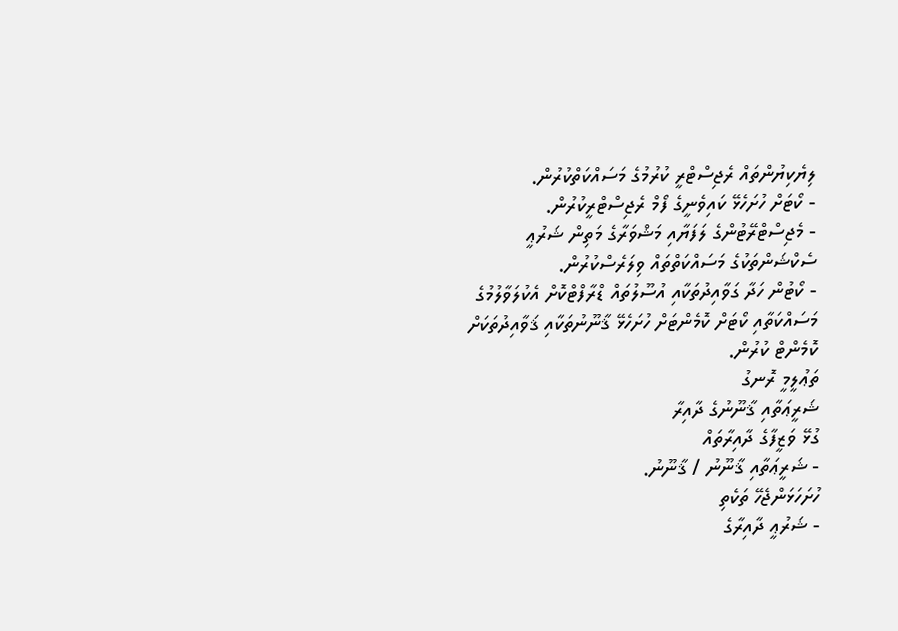ލިޔެކިޔުންތައް ރެޖިސްޓްރީ ކުރުމުގެ މަސައްކަތްކުރުން.
- ކޯޓަށް ހުށަހެޅޭ ކައިވެނީގެ ފޯމް ރެޖިސްޓްރީކުރުން.
- މެޖިސްޓްރޭޓުންގެ ލަފަޔާއި މަޝްވަރާގެ މަތިން ޝަރުޢީ ސެކްޝަންތަކުގެ މަސައްކަތްތައް ވިލަރެސްކުރުން.
- ކޯޓުން ހަދާ ގަވާއިދުތަކާއި އުސޫލުތައް ޑްރާފްޓްކޮށް އެކުލަވާލުމުގެ މަސައްކަތާއި ކޯޓަށް ކޮމެންޓަށް ހުށަހެޅޭ ޤާނޫނުތަކާއި ޤަވާއިދުތަކަށް ކޮމެންޓް ކުރުން.
ތަޢުލީމީ ރޮނގު
ޝަރީޢަތާއި ޤާނޫނުގެ ދާއިރާ
ގުޅޭ ވަޒީފާގެ ދާއިރާތައް
- ޝަރީޢަތާއި ޤާނޫނު / ޤާނޫނު.
ހުށަހަޅަންޖެހޭ ތަކެތި
- ޝަރުޢީ ދާއިރާގެ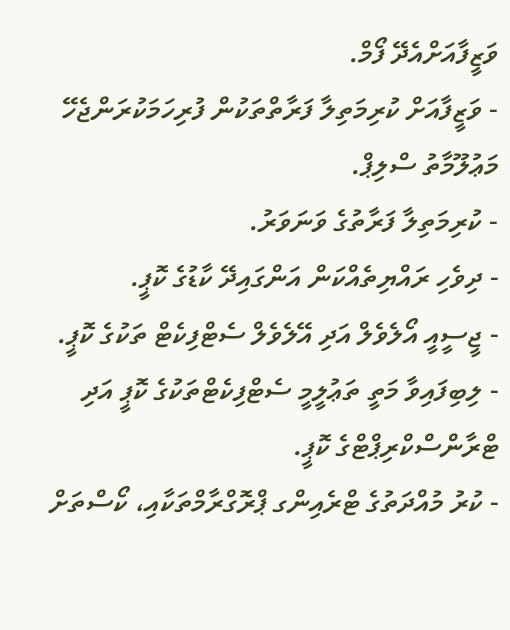ވަޒީފާއަށްއެދޭ ފޯމް.
- ވަޒީފާއަށް ކުރިމަތިލާ ފަރާތްތަކުން ފުރިހަމަކުރަންޖެހޭ މަޢުލޫމާތު ސްލިޕް.
- ކުރިމަތިލާ ފަރާތުގެ ވަނަވަރު.
- ދިވެހި ރައްޔިތެއްކަން އަންގައިދޭ ކާޑުގެ ކޮޕީ.
- ޖީސީއީ އޯލެވެލް އަދި އޭލެވެލް ސެޓްފިކެޓް ތަކުގެ ކޮޕީ.
- ލިބިފައިވާ މަތީ ތަޢުލީމީ ސެޓްފިކެޓްތަކުގެ ކޮޕީ އަދި ޓްރާންސްކްރިޕްޓްގެ ކޮޕީ.
- ކުރު މުއްދަތުގެ ޓްރެއިންގ ޕްރޮގްރާމްތަކާއި، ކޯސްތަށް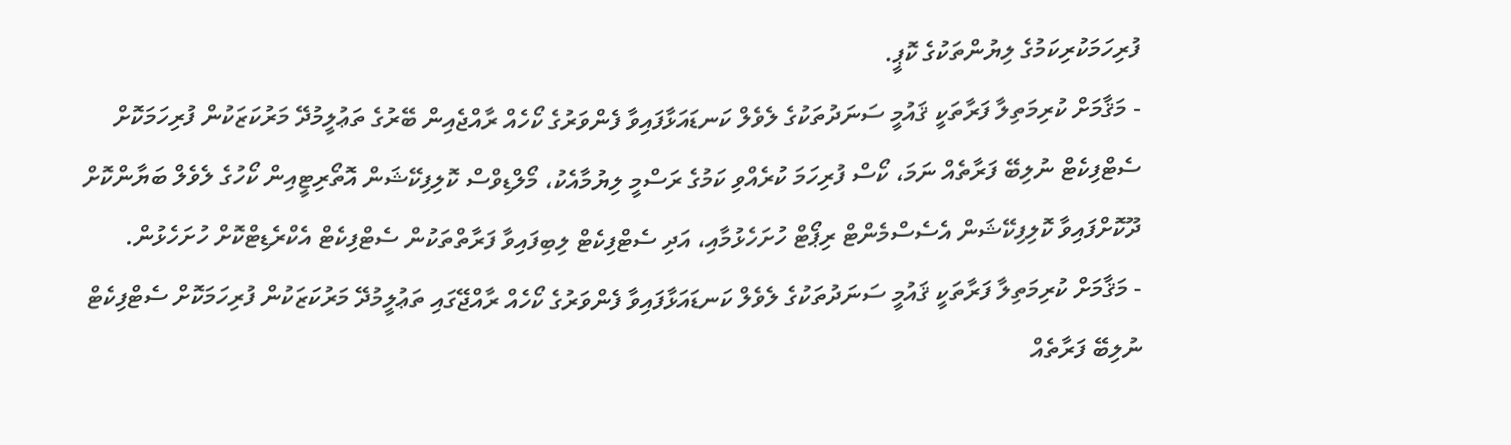ފުރިހަމަކުރިކަމުގެ ލިޔުންތަކުގެ ކޮޕީ.
- މަޤާމަށް ކުރިމަތިލާ ފަރާތަކީ ޤައުމީ ސަނަދުތަކުގެ ލެވެލް ކަނޑައަޅާފައިވާ ފެންވަރުގެ ކޯހެއް ރާއްޖެއިން ބޭރުގެ ތަޢުލީމުދޭ މަރުކަޒަކުން ފުރިހަމަކޮށް ސެޓްފިކެޓް ނުލިބޭ ފަރާތެއް ނަމަ، ކޯސް ފުރިހަމަ ކުރެއްވި ކަމުގެ ރަސްމީ ލިޔުމާއެކު، މޯލްޑިވްސް ކޮލިފިކޭޝަން އޮތޯރިޓީއިން ކޯހުގެ ލެވެލް ބަޔާންކޮށް ދޫކޮށްފައިވާ ކޮލިފިކޭޝަން އެސެސްމެންޓް ރިޕޯޓް ހުށަހެޅުމާއި، އަދި ސެޓްފިކެޓް ލިބިފައިވާ ފަރާތްތަކުން ސެޓްފިކެޓް އެކްރެޑިޓްކޮށް ހުށަހެޅުން.
- މަޤާމަށް ކުރިމަތިލާ ފަރާތަކީ ޤައުމީ ސަނަދުތަކުގެ ލެވެލް ކަނޑައަޅާފައިވާ ފެންވަރުގެ ކޯހެއް ރާއްޖޭގައި ތަޢުލީމުދޭ މަރުކަޒަކުން ފުރިހަމަކޮށް ސެޓްފިކެޓް ނުލިބޭ ފަރާތެއް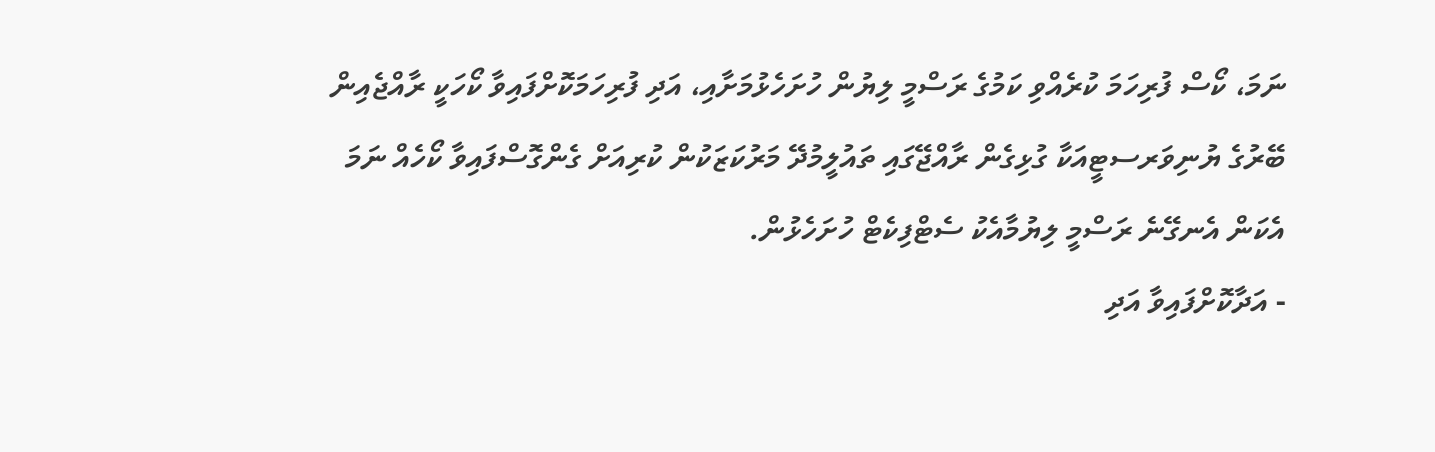ނަމަ، ކޯސް ފުރިހަމަ ކުރެއްވި ކަމުގެ ރަސްމީ ލިޔުން ހުށަހެޅުމަށާއި، އަދި ފުރިހަމަކޮށްފައިވާ ކޯހަކީ ރާއްޖެއިން ބޭރުގެ ޔުނިވަރސޓީއަކާ ގުޅިގެން ރާއްޖޭގައި ތައުލީމުދޭ މަރުކަޒަކުން ކުރިއަށް ގެންގޮސްފައިވާ ކޯހެއް ނަމަ އެކަން އެނގޭނެ ރަސްމީ ލިޔުމާއެކު ސެޓްފިކެޓް ހުށަހެޅުން.
- އަދާކޮށްފައިވާ އަދި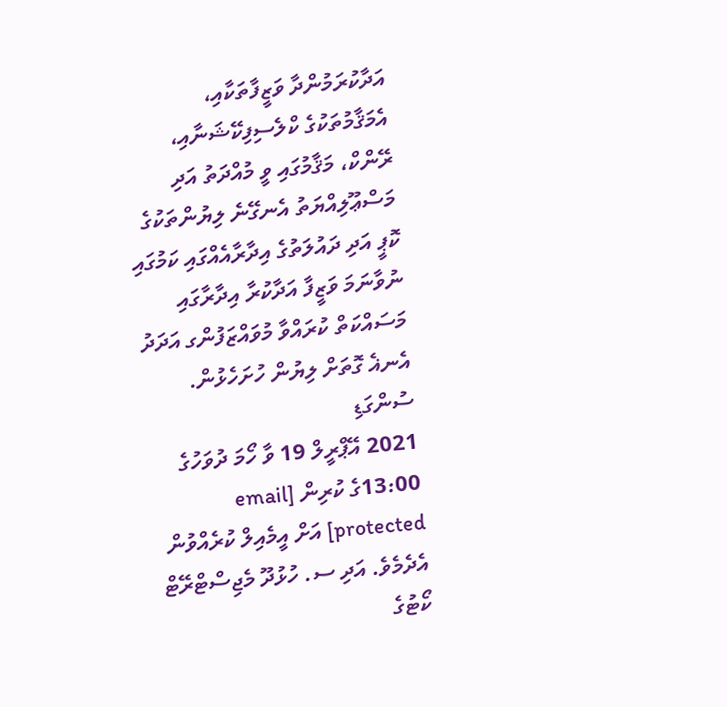އަދާކުރަމުންދާ ވަޒީފާތަކާއި، އެމަޤާމުތަކުގެ ކްލެސިފިކޭޝަނާއި، ރޭންކް، މަޤާމުގައި ވީ މުއްދަތު އަދި މަސްޢޫލިއްޔަތު އެނގޭނެ ލިޔުންތަކުގެ ކޮޕީ އަދި ދައުލަތުގެ އިދާރާއެއްގައި ކަމުގައި ނުވާނަމަ ވަޒީފާ އަދާކުރާ އިދާރާގައި މަސައްކަތް ކުރައްވާ މުވައްޒަފުންގ އަދަދު އެނޣެ ގޮތަށް ލިޔުން ހުށަހެޅުން.
ސުންގަޑި
2021 އޭޕްރީލް 19 ވާ ހޯމަ ދުވަހުގެ 13:00ގެ ކުރިން [email protected] އަށް އީމެއިލް ކުރެއްވުން އެދެމެވެ. އަދި ސ. ހުޅުދޫ މެޖިސްޓްރޭޓް ކޯޓުގެ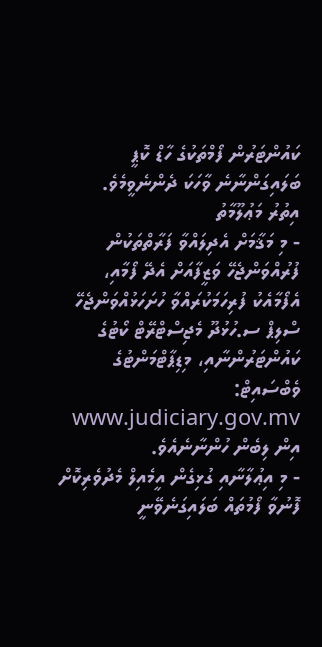ކައުންޓަރުން ފޯމްތަކުގެ ހާޑް ކޮޕީ ބަލައިގަންނާނެ ވާހަކަ ދެންނެވީމެވެ.
އިތުރު މަޢުލޫމާތު
- މި މަޤާމަށް އެދިލައްވާ ފަރާތްތަކުން ފުރުއްވަންޖެހޭ ވަޒީފާއަށް އެދޭ ފޯމާއި، އެފޯމާއެކު ފުރިހަމަކުރައްވާ ހުށަހަޅުއްވަންޖެހޭ ސްލިޕް ސ.ހުޅުދޫ މެޖިސްޓްރޭޓް ކޯޓުގެ ކައުންޓަރުންނާއި، މިޑިޕާޓްމަންޓުގެ ވެބްސައިޓް: www.judiciary.gov.mv އިން ލިބެން ހުންނާނެއެވެ.
- މި އިޢުލާނާއި ގުޅިގެން އީމެއިލް މެދުވެރިކޮށް ފޮނުވާ ފޯމުތައް ބަލައިގަނެވޭނީ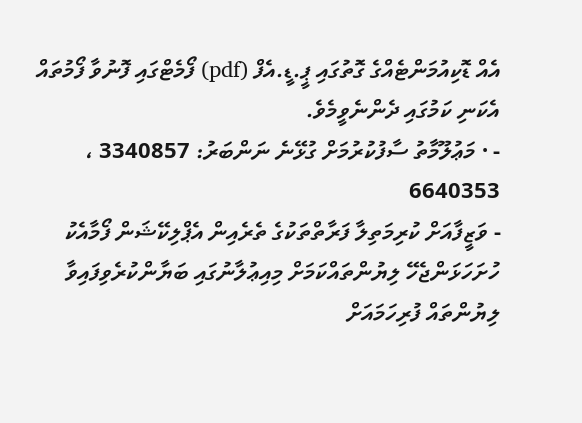އެއް ޑޮކިއުމަންޓެއްގެ ގޮތުގައި ޕީ.ޑީ.އެފް (pdf) ފޯމެޓްގައި ފޮނުވާ ފޯމުތައް އެކަނި ކަމުގައި ދެންނެވީމެވެ.
- · މަޢުލޫމާތު ސާފުކުރުމަށް ގުޅޭނެ ނަންބަރު: 3340857 ، 6640353
- ވަޒީފާއަށް ކުރިމަތިލާ ފަރާތްތަކުގެ ތެރެއިން އެޕްލިކޭޝަން ފޯމާއެކު ހުށަހަޅަންޖެހޭ ލިޔުންތައްކަމަށް މިއިޢުލާނުގައި ބަޔާންކުރެވިފައިވާ ލިޔުންތައް ފުރިހަމައަށް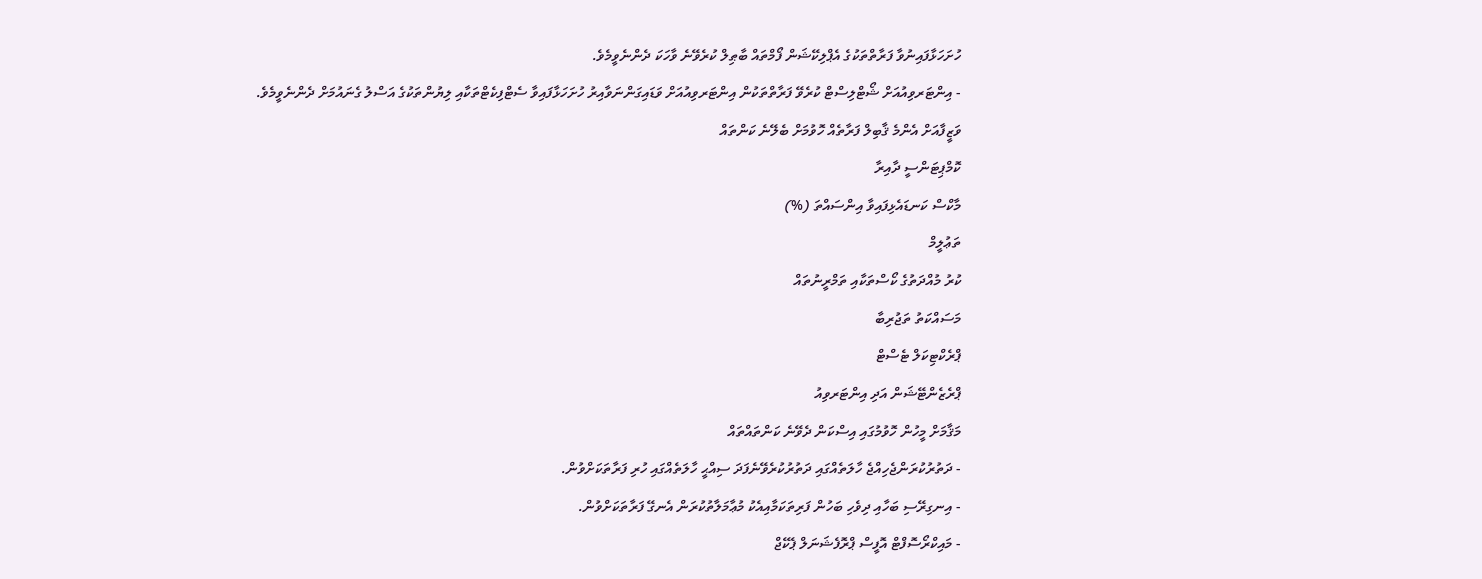ހުށަހަޅާފައިނުވާ ފަރާތްތަކުގެ އެޕްލިކޭޝަން ފޯމްތައް ބާޠިލް ކުރެވޭނެ ވާހަކަ ދެންނެވީމެވެ.
- އިންޓަރވިއުއަށް ޝޯޓްލިސްޓް ކުރެވޭ ފަރާތްތަކުން އިންޓަރވިއުއަށް ވަޑައިގަންނަވާއިރު ހުށަހަޅާފައިވާ ސެޓްފިކެޓްތަކާއި ލިޔުންތަކުގެ އަސްލު ގެނައުމަށް ދެންނެވީމެވެ.
ވަޒީފާއަށް އެންމެ ޤާބިލް ފަރާތެއް ހޮވުމަށް ބެލޭނެ ކަންތައް
ކޮމްޕިޓަންސީ ދާއިރާ
މާކްސް ކަނޑައެޅިފައިވާ އިންސައްތަ (%)
ތަޢުލީމް
ކުރު މުއްދަތުގެ ކޯސްތަކާއި ތަމްރީނުތައް
މަސައްކަތު ތަޖުރިބާ
ޕްރެކްޓިކަލް ޓެސްޓް
ޕްރެޒެންޓޭޝަން އަދި އިންޓަރވިއު
މަޤާމަށް މީހުން ހޮވުމުގައި އިސްކަން ދެވޭނެ ކަންތައްތައް
- ދަތުރުކުރަންޖެހިއްޖެ ހާލަތެއްގައި ދަތުރުކުރެވޭނެފަދަ ސިއްޙީ ހާލަތެއްގައި ހުރި ފަރާތަކަށްވުން.
- އިނގިރޭސި ބަހާއި ދިވެހި ބަހުން ފަރިތަކަމާއިއެކު މުޢާމަލާތުކުރަން އެނގޭ ފަރާތަކަށްވުން.
- މައިކްރޯސޮފްޓް އޮފީސް ޕްރޮފެޝަނަލް ޕެކޭޖް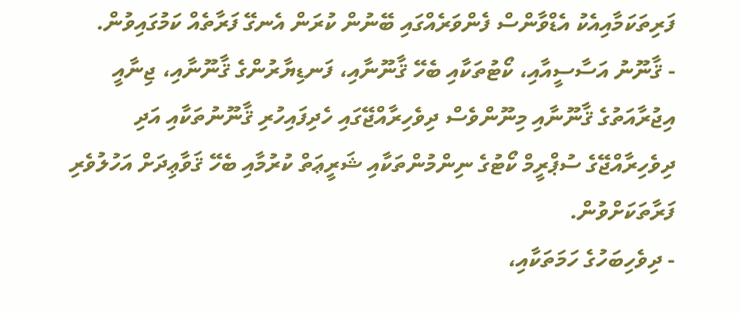ފަރިތަކަމާއިއެކު އެޑްވާންސް ފެންވަރެއްގައި ބޭނުން ކުރަން އެނގޭ ފަރާތެއް ކަމުގައިވުން.
- ޤާނޫނު އަސާސީއާއި، ކޯޓުތަކާއި ބެހޭ ޤާނޫނާއި، ފަނޑިޔާރުންގެ ޤާނޫނާއި، ޖިނާއީ އިޖުރާއަތުގެ ޤާނޫނާއި މިނޫންވެސް ދިވެހިރާއްޖޭގައި ހެދިފައިހުރި ޤާނޫނުތަކާއި އަދި ދިވެހިރާއްޖޭގެ ސުޕްރީމް ކޯޓުގެ ނިންމުންތަކާއި ޝަރީޢަތް ކުރުމާއި ބެހޭ ޤަވާޢިދަށް އަހުލުވެރި ފަރާތަކަށްވުން.
- ދިވެހިބަހުގެ ހަމަތަކާއި،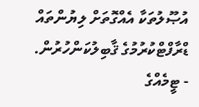އުޞޫލުތަކާ އެއްގޮތަށް ލިޔުންތައް ޑްރާފްޓްކުރުމުގެ ޤާބިލުކަންހުރުން.
- ޓީމެއްގެ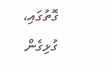ގޮތުގައި، ގުޅިގެން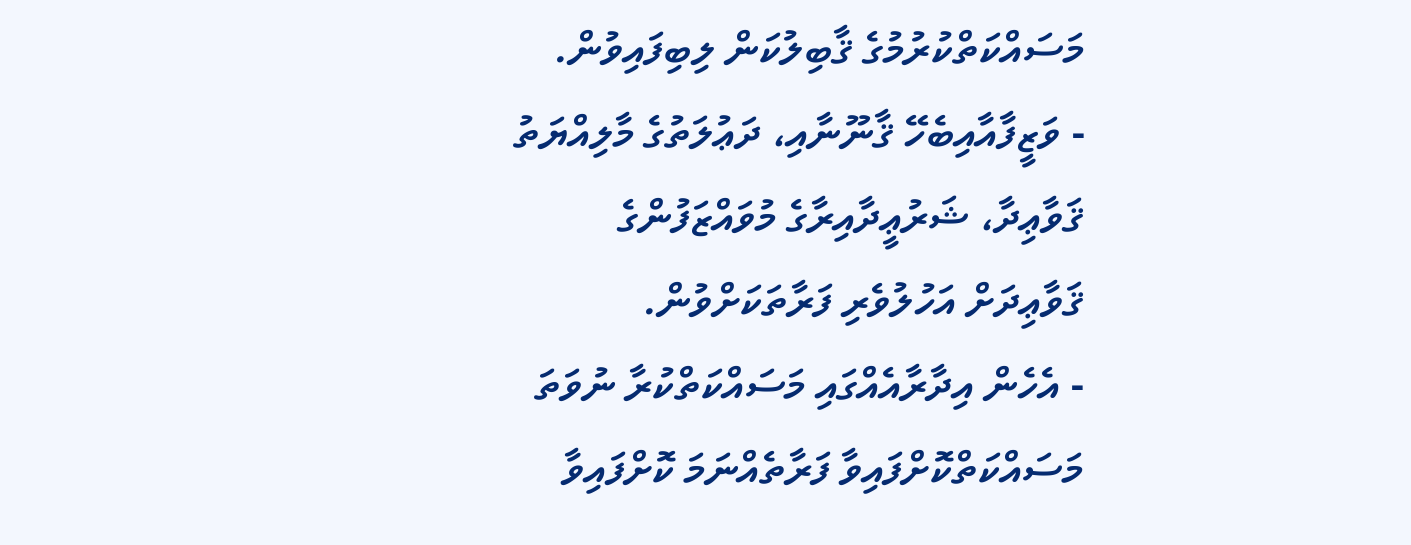މަސައްކަތްކުރުމުގެ ޤާބިލުކަން ލިބިފައިވުން.
- ވަޒީފާއާއިބެހޭ ޤާނޫނާއި، ދަޢުލަތުގެ މާލިއްޔަތު ޤަވާޢިދާ، ޝަރުޢީދާއިރާގެ މުވައްޒަފުންގެ ޤަވާޢިދަށް އަހުލުވެރި ފަރާތަކަށްވުން.
- އެހެން އިދާރާއެއްގައި މަސައްކަތްކުރާ ނުވަތަ މަސައްކަތްކޮށްފައިވާ ފަރާތެއްނަމަ ކޮށްފައިވާ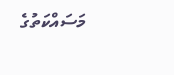މަސައްކަތުގެ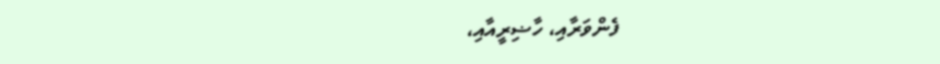ފެންވަރާއި، ހާޟިރީއާއި،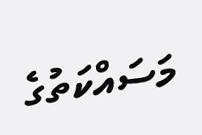މަސައްކަތުގެ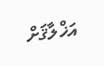އަޚްލާޤަށް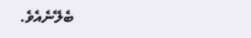ބެލޭނެއެވެ.